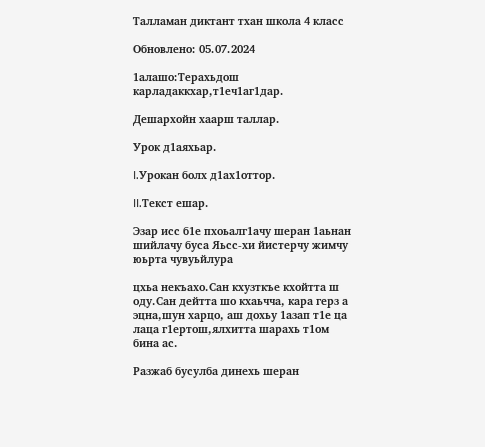Талламан диктант тхан школа 4 класс

Обновлено: 05.07.2024

1алашо:Терахьдош карладаккхар,т1еч1аг1дар.

Дешархойн хаарш таллар.

Урок д1аяхьар.

Ι.Урокан болх д1ах1оттор.

ΙΙ.Текст ешар.

Эзар исс б1е пхоьалг1ачу шеран 1аьнан шийлачу буса Яьсс-хи йистерчу жимчу юьрта чувуьйлура

цхьа некъахо.Сан кхузткъе кхойтта ш оду.Сан дейтта шо кхаьчча, кара герз а эцна,шун харцо, аш дохьу 1азап т1е ца лаца г1ертош,ялхитта шарахь т1ом бина ас.

Разжаб бусулба динехь шеран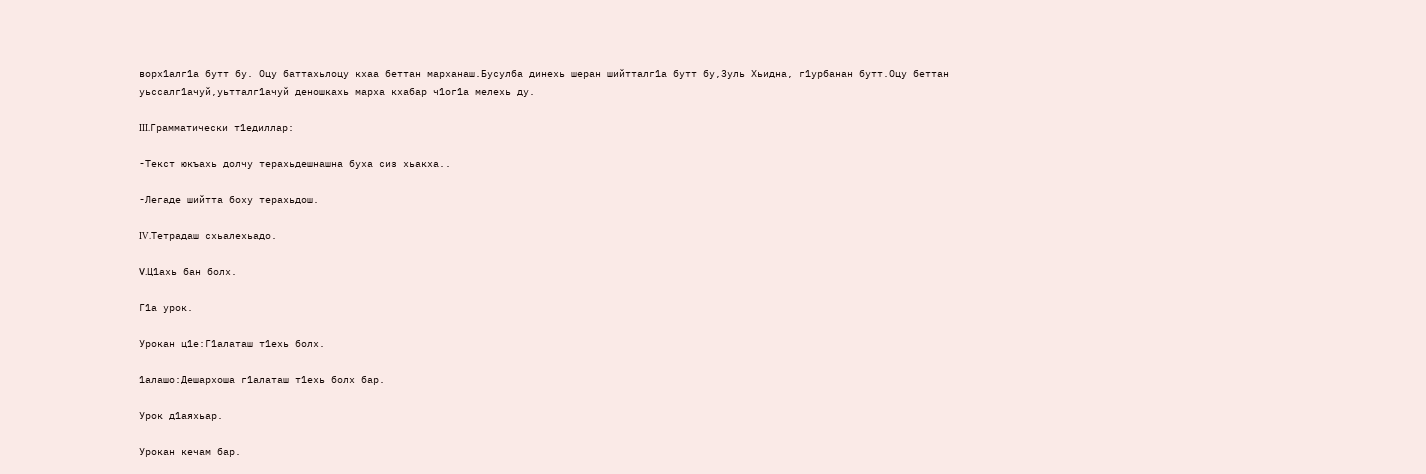ворх1алг1а бутт бу. Оцу баттахьлоцу кхаа беттан марханаш.Бусулба динехь шеран шийтталг1а бутт бу,Зуль Хьидна, г1урбанан бутт.Оцу беттан уьссалг1ачуй,уьтталг1ачуй деношкахь марха кхабар ч1ог1а мелехь ду.

ΙΙΙ.Грамматически т1едиллар:

-Текст юкъахь долчу терахьдешнашна буха сиз хьакха..

-Легаде шийтта боху терахьдош.

ΙV.Тетрадаш схьалехьадо.

V.Ц1ахь бан болх.

Г1а урок.

Урокан ц1е:Г1алаташ т1ехь болх.

1алашо:Дешархоша г1алаташ т1ехь болх бар.

Урок д1аяхьар.

Урокан кечам бар.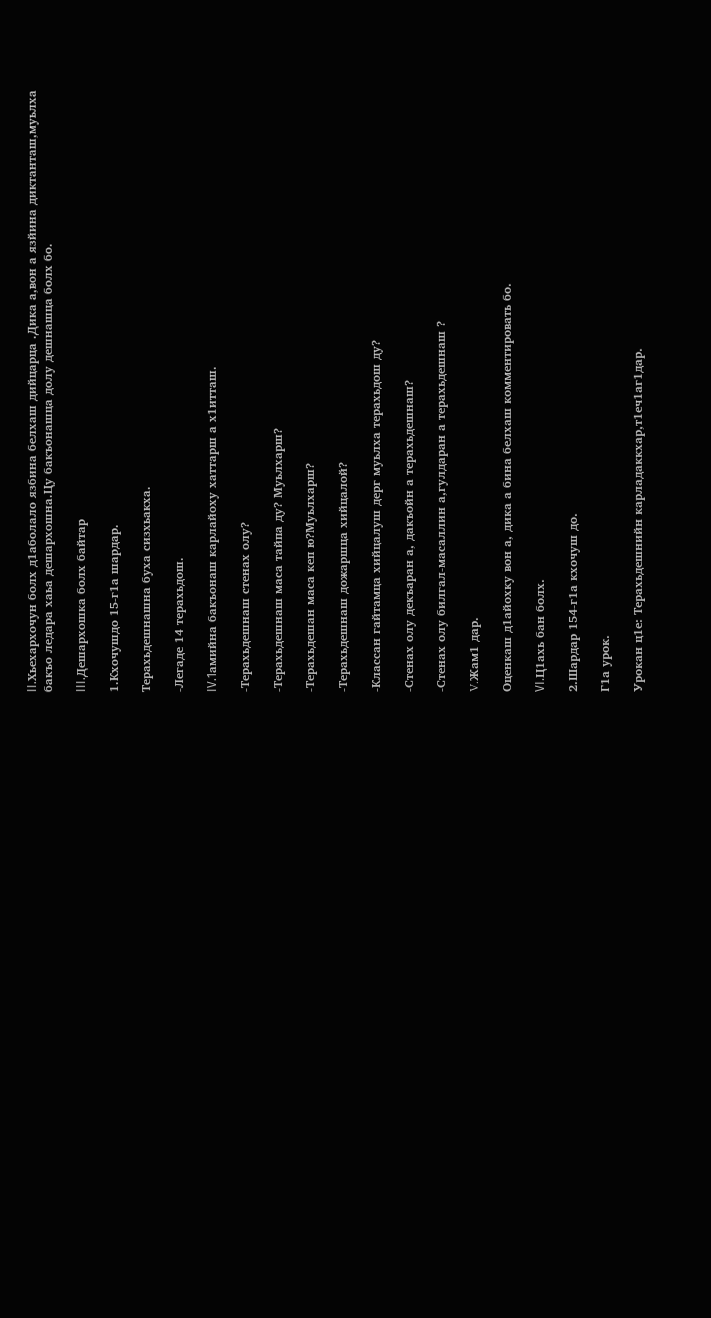ΙΙ.Хьехархочун болх д1аболало язбина белхаш дийцарца .Дика а,вон а язйина диктанташ,муьлха бакъо ледара хаьа дешархошна.Цу бакъонашца долу дешнашца болх бо.

ΙΙΙ.Дешархошка болх байтар

1.Кхочушдо 15-г1а шардар.

Терахьдешнашна буха сизхьакха.

-Легаде 14 терахьдош.

ΙV.1амийна бакъонаш карлайоху хаттарш а х1итташ.

-Терахьдешнаш стенах олу?

-Терахьдешнаш маса тайпа ду? Муьлхарш?

-Терахьдешан маса кеп ю?Муьлхарш?

-Терахьдешнаш дожаршца хийцалой?

-Классан гайтамца хийцалуш дерг муьлха терахьдош ду?

-Стенах олу декъаран а, дакъойн а терахьдешнаш?

-Стенах олу билгал-масаллин а,гулдаран а терахьдешнаш ?

V.Жам1 дар.

Оценкаш д1айохку вон а, дика а бина белхаш комментировать бо.

VΙ.Ц1ахь бан болх.

2.Шардар 154-г1а кхочуш до.

Г1а урок.

Урокан ц1е: Терахьдешнийн карладаккхар,т1еч1аг1дар.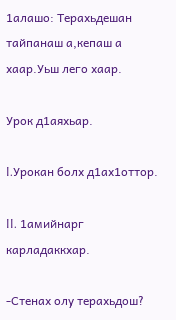1алашо: Терахьдешан тайпанаш а,кепаш а хаар.Уьш лего хаар.

Урок д1аяхьар.

Ι.Урокан болх д1ах1оттор.

ΙΙ. 1амийнарг карладаккхар.

-Стенах олу терахьдош?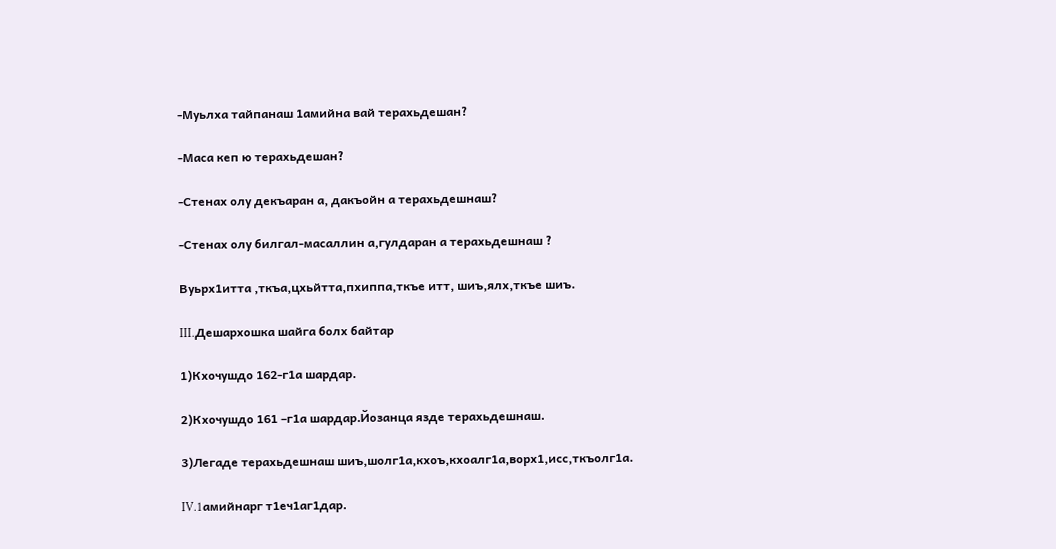-Муьлха тайпанаш 1амийна вай терахьдешан?

-Маса кеп ю терахьдешан?

-Стенах олу декъаран а, дакъойн а терахьдешнаш?

-Стенах олу билгал-масаллин а,гулдаран а терахьдешнаш ?

Вуьрх1итта ,ткъа,цхьйтта,пхиппа,ткъе итт, шиъ,ялх,ткъе шиъ.

ΙΙΙ.Дешархошка шайга болх байтар

1)Кхочушдо 162-г1а шардар.

2)Кхочушдо 161 –г1а шардар.Йозанца язде терахьдешнаш.

3)Легаде терахьдешнаш шиъ,шолг1а,кхоъ,кхоалг1а,ворх1,исс,ткъолг1а.

ΙV.1амийнарг т1еч1аг1дар.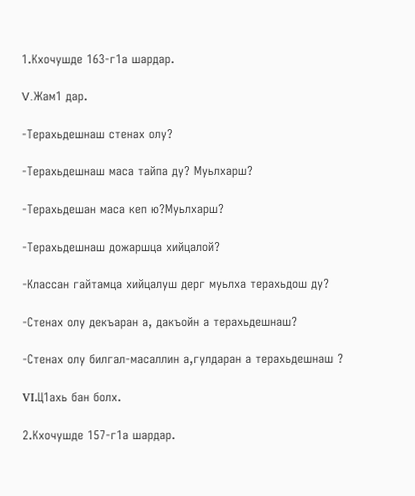1.Кхочушде 163-г1а шардар.

V.Жам1 дар.

-Терахьдешнаш стенах олу?

-Терахьдешнаш маса тайпа ду? Муьлхарш?

-Терахьдешан маса кеп ю?Муьлхарш?

-Терахьдешнаш дожаршца хийцалой?

-Классан гайтамца хийцалуш дерг муьлха терахьдош ду?

-Стенах олу декъаран а, дакъойн а терахьдешнаш?

-Стенах олу билгал-масаллин а,гулдаран а терахьдешнаш ?

VΙ.Ц1ахь бан болх.

2.Кхочушде 157-г1а шардар.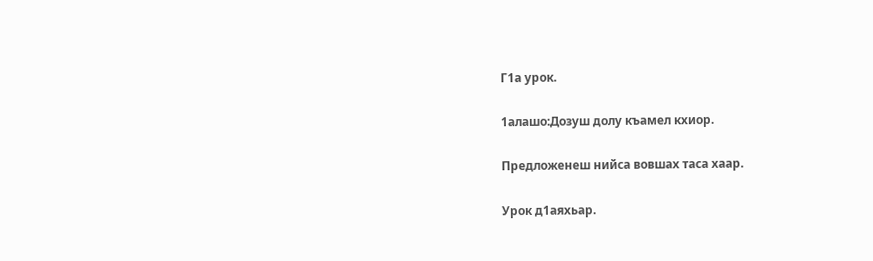Г1а урок.

1алашо:Дозуш долу къамел кхиор.

Предложенеш нийса вовшах таса хаар.

Урок д1аяхьар.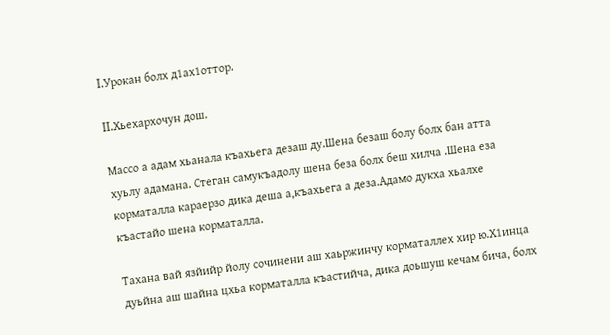Ι.Урокан болх д1ах1оттор.

ΙΙ.Хьехархочун дош.

Массо а адам хьанала къахьега дезаш ду.Шена безаш болу болх бан атта хуьлу адамана. Стеган самукъадолу шена беза болх беш хилча .Шена еза корматалла караерзо дика деша а,къахьега а деза.Адамо дукха хьалхе къастайо шена корматалла.

Тахана вай язйийр йолу сочинени аш хаьржинчу корматаллех хир ю.Х1инца дуьйна аш шайна цхьа корматалла къастийча, дика доьшуш кечам бича, болх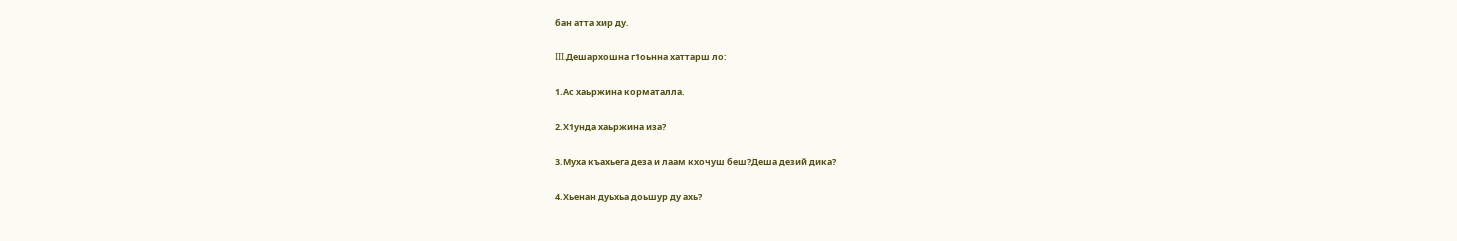бан атта хир ду.

ΙΙΙ.Дешархошна г1оьнна хаттарш ло:

1.Ас хаьржина корматалла.

2.Х1унда хаьржина иза?

3.Муха къахьега деза и лаам кхочуш беш?Деша дезий дика?

4.Хьенан дуьхьа доьшур ду ахь?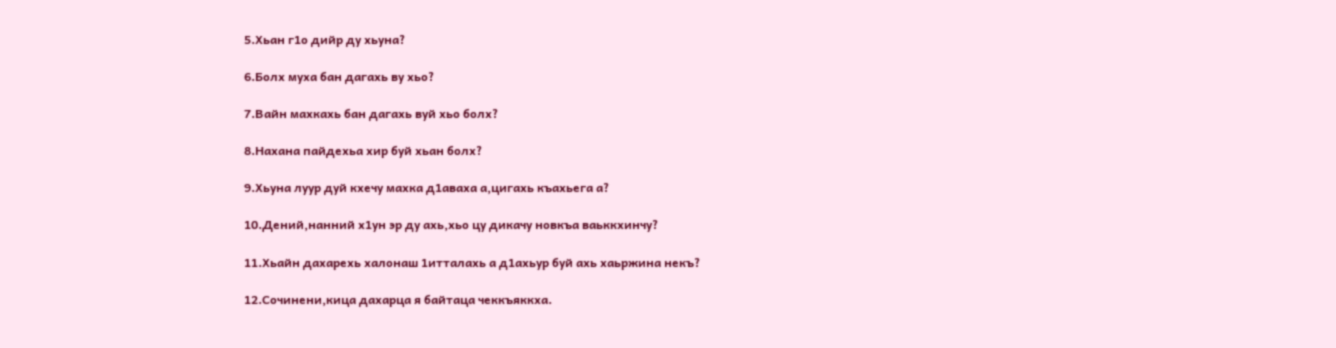5.Хьан г1о дийр ду хьуна?

6.Болх муха бан дагахь ву хьо?

7.Вайн махкахь бан дагахь вуй хьо болх?

8.Нахана пайдехьа хир буй хьан болх?

9.Хьуна луур дуй кхечу махка д1аваха а,цигахь къахьега а?

10.Дений,нанний х1ун эр ду ахь,хьо цу дикачу новкъа ваьккхинчу?

11.Хьайн дахарехь халонаш 1итталахь а д1ахьур буй ахь хаьржина некъ?

12.Сочинени,кица дахарца я байтаца чеккъяккха.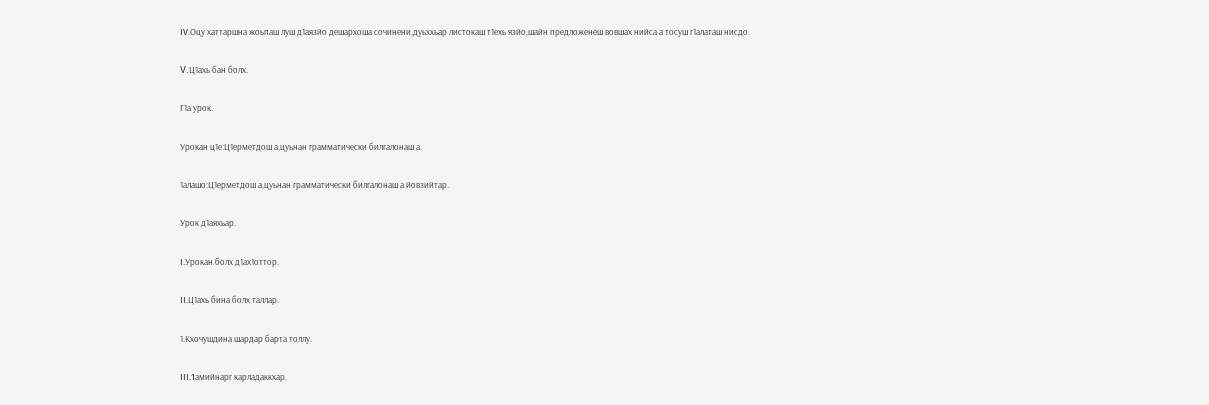ΙV.Оцу хаттаршна жоьпаш луш д1аязйо дешархоша сочинени,дуьххьар листокаш т1ехь язйо,шайн предложенеш вовшах нийса а тосуш г1алаташ нисдо.

V.Ц1ахь бан болх.

Г1а урок.

Урокан ц1е:Ц1ерметдош а,цуьнан грамматически билгалонаш а.

1алашо:Ц1ерметдош а,цуьнан грамматически билгалонаш а йовзийтар.

Урок д1аяхьар.

Ι.Урокан болх д1ах1оттор.

ΙΙ.Ц1ахь бина болх таллар.

1.Кхочушдина шардар барта толлу.

ΙΙΙ.1амийнарг карладаккхар.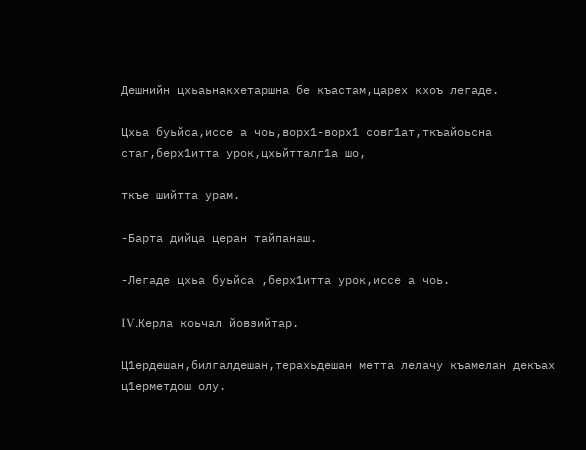Дешнийн цхьаьнакхетаршна бе къастам,царех кхоъ легаде.

Цхьа буьйса,иссе а чоь,ворх1-ворх1 совг1ат,ткъайоьсна стаг,берх1итта урок,цхьйтталг1а шо,

ткъе шийтта урам.

-Барта дийца церан тайпанаш.

-Легаде цхьа буьйса ,берх1итта урок,иссе а чоь.

ΙV.Керла коьчал йовзийтар.

Ц1ердешан,билгалдешан,терахьдешан метта лелачу къамелан декъах ц1ерметдош олу.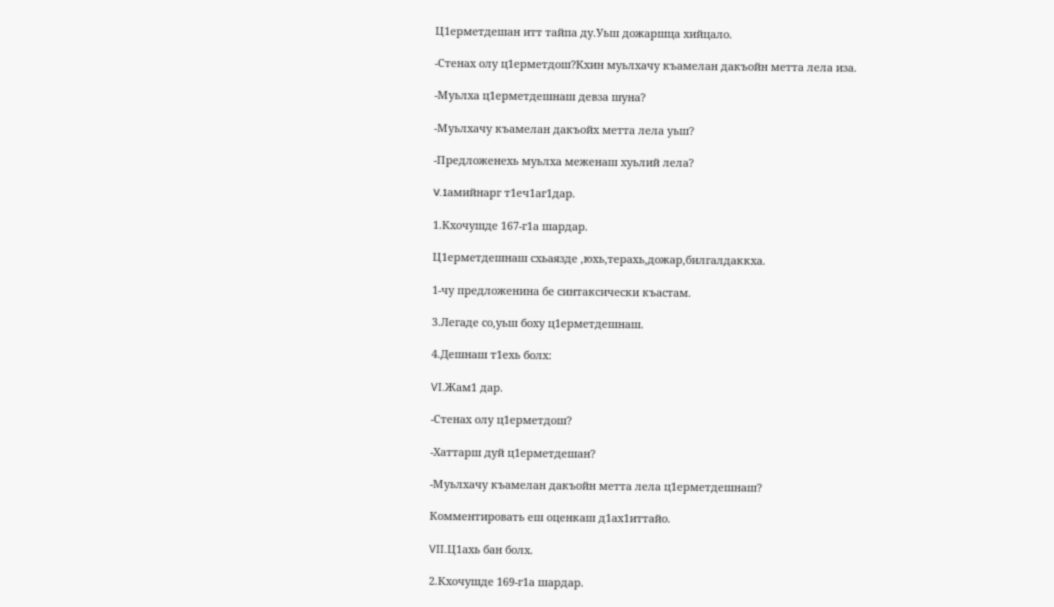Ц1ерметдешан итт тайпа ду.Уьш дожаршца хийцало.

-Стенах олу ц1ерметдош?Кхин муьлхачу къамелан дакъойн метта лела иза.

-Муьлха ц1ерметдешнаш девза шуна?

-Муьлхачу къамелан дакъойх метта лела уьш?

-Предложенехь муьлха меженаш хуьлий лела?

V.1амийнарг т1еч1аг1дар.

1.Кхочушде 167-г1а шардар.

Ц1ерметдешнаш схьаязде ,юхь,терахь,дожар,билгалдаккха.

1-чу предложенина бе синтаксически къастам.

3.Легаде со,уьш боху ц1ерметдешнаш.

4.Дешнаш т1ехь болх:

VΙ.Жам1 дар.

-Стенах олу ц1ерметдош?

-Хаттарш дуй ц1ерметдешан?

-Муьлхачу къамелан дакъойн метта лела ц1ерметдешнаш?

Комментировать еш оценкаш д1ах1иттайо.

VΙΙ.Ц1ахь бан болх.

2.Кхочушде 169-г1а шардар.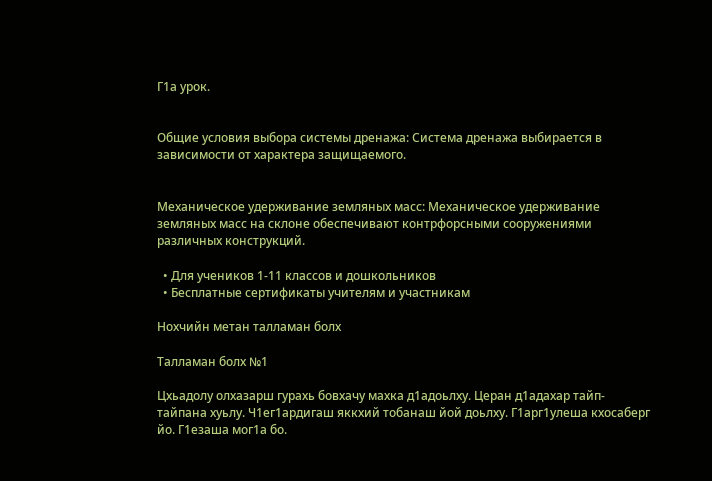Г1а урок.


Общие условия выбора системы дренажа: Система дренажа выбирается в зависимости от характера защищаемого.


Механическое удерживание земляных масс: Механическое удерживание земляных масс на склоне обеспечивают контрфорсными сооружениями различных конструкций.

  • Для учеников 1-11 классов и дошкольников
  • Бесплатные сертификаты учителям и участникам

Нохчийн метан талламан болх

Талламан болх №1

Цхьадолу олхазарш гурахь бовхачу махка д1адоьлху. Церан д1адахар тайп-тайпана хуьлу. Ч1ег1ардигаш яккхий тобанаш йой доьлху. Г1арг1улеша кхосаберг йо. Г1езаша мог1а бо.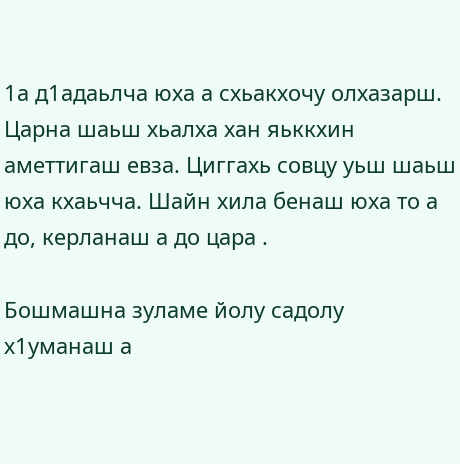1а д1адаьлча юха а схьакхочу олхазарш. Царна шаьш хьалха хан яьккхин аметтигаш евза. Циггахь совцу уьш шаьш юха кхаьчча. Шайн хила бенаш юха то а до, керланаш а до цара .

Бошмашна зуламе йолу садолу х1уманаш а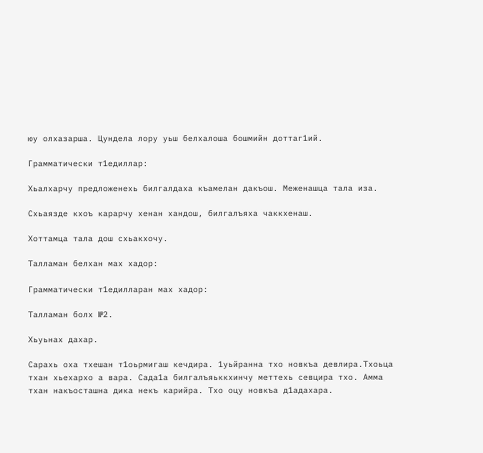юу олхазарша. Цундела лору уьш белхалоша бошмийн доттаг1ий.

Грамматически т1едиллар:

Хьалхарчу предложенехь билгалдаха къамелан дакъош. Меженашца тала иза.

Схьаязде кхоъ карарчу хенан хандош, билгалъяха чаккхенаш.

Хоттамца тала дош схьакхочу.

Талламан белхан мах хадор:

Грамматически т1едилларан мах хадор:

Талламан болх №2.

Хьуьнах дахар.

Сарахь оха тхешан т1оьрмигаш кечдира. 1уьйранна тхо новкъа девлира.Тхоьца тхан хьехархо а вара. Сада1а билгалъяьккхинчу меттехь севцира тхо. Амма тхан накъосташна дика некъ карийра. Тхо оцу новкъа д1адахара.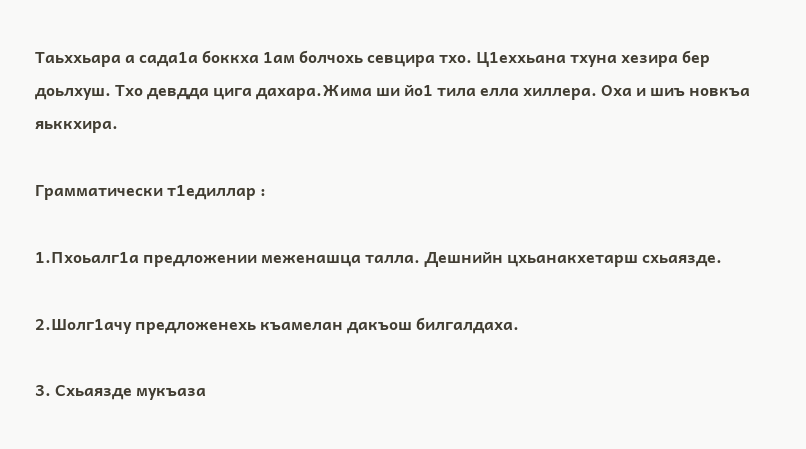Таьххьара а сада1а боккха 1ам болчохь севцира тхо. Ц1еххьана тхуна хезира бер доьлхуш. Тхо девдда цига дахара.Жима ши йо1 тила елла хиллера. Оха и шиъ новкъа яьккхира.

Грамматически т1едиллар :

1.Пхоьалг1а предложении меженашца талла. Дешнийн цхьанакхетарш схьаязде.

2.Шолг1ачу предложенехь къамелан дакъош билгалдаха.

3. Схьаязде мукъаза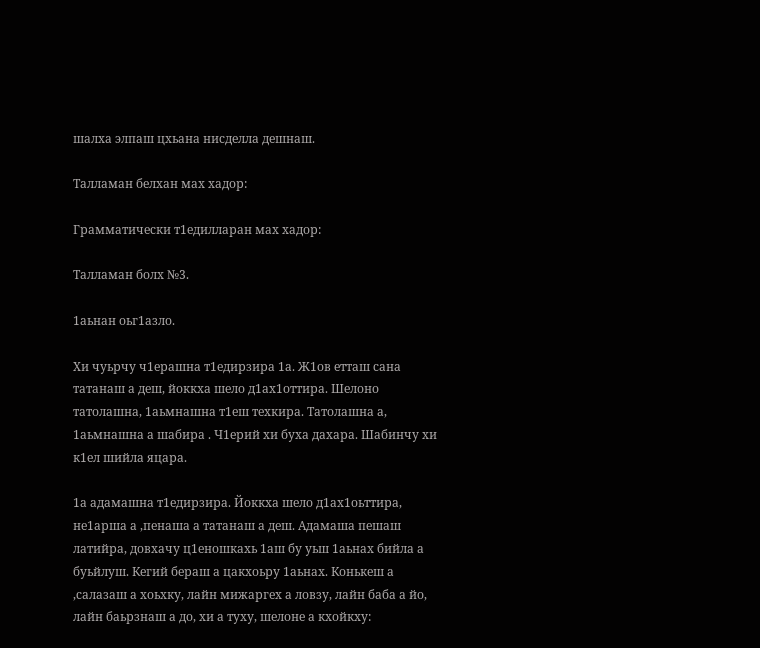шалха элпаш цхьана нисделла дешнаш.

Талламан белхан мах хадор:

Грамматически т1едилларан мах хадор:

Талламан болх №3.

1аьнан оьг1азло.

Хи чуьрчу ч1ерашна т1едирзира 1а. Ж1ов етташ сана татанаш а деш, йоккха шело д1ах1оттира. Шелоно татолашна, 1аьмнашна т1еш техкира. Татолашна а, 1аьмнашна а шабира . Ч1ерий хи буха дахара. Шабинчу хи к1ел шийла яцара.

1а адамашна т1едирзира. Йоккха шело д1ах1оьттира, не1арша а ,пенаша а татанаш а деш. Адамаша пешаш латийра, довхачу ц1еношкахь 1аш бу уьш 1аьнах бийла а буьйлуш. Кегий бераш а цакхоьру 1аьнах. Конькеш а ,салазаш а хоьхку, лайн мижаргех а ловзу, лайн баба а йо, лайн баьрзнаш а до, хи а туху, шелоне а кхойкху: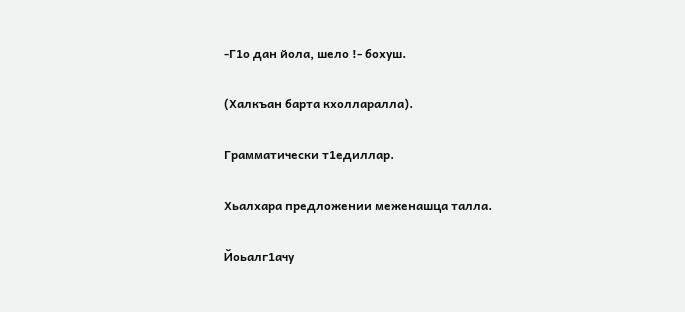-Г1о дан йола, шело !- бохуш.

(Халкъан барта кхолларалла).

Грамматически т1едиллар.

Хьалхара предложении меженашца талла.

Йоьалг1ачу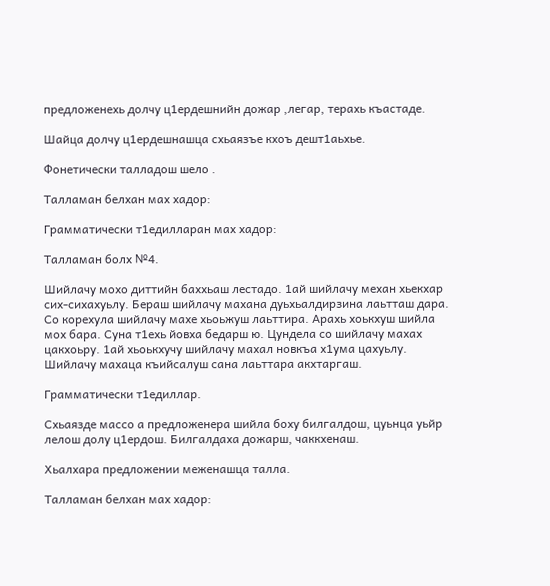предложенехь долчу ц1ердешнийн дожар ,легар, терахь къастаде.

Шайца долчу ц1ердешнашца схьаязъе кхоъ дешт1аьхье.

Фонетически талладош шело .

Талламан белхан мах хадор:

Грамматически т1едилларан мах хадор:

Талламан болх №4.

Шийлачу мохо диттийн баххьаш лестадо. 1ай шийлачу механ хьекхар сих-сихахуьлу. Бераш шийлачу махана дуьхьалдирзина лаьтташ дара. Со корехула шийлачу махе хьоьжуш лаьттира. Арахь хоькхуш шийла мох бара. Суна т1ехь йовха бедарш ю. Цундела со шийлачу махах цакхоьру. 1ай хьоькхучу шийлачу махал новкъа х1ума цахуьлу. Шийлачу махаца къийсалуш сана лаьттара акхтаргаш.

Грамматически т1едиллар.

Схьаязде массо а предложенера шийла боху билгалдош, цуьнца уьйр лелош долу ц1ердош. Билгалдаха дожарш, чаккхенаш.

Хьалхара предложении меженашца талла.

Талламан белхан мах хадор: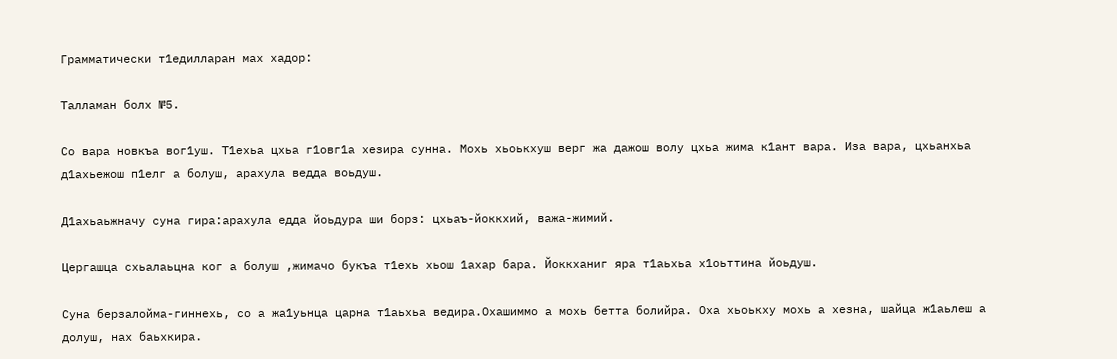Грамматически т1едилларан мах хадор:

Талламан болх №5.

Со вара новкъа вог1уш. Т1ехьа цхьа г1овг1а хезира сунна. Мохь хьоькхуш верг жа дажош волу цхьа жима к1ант вара. Иза вара, цхьанхьа д1ахьежош п1елг а болуш, арахула ведда воьдуш.

Д1ахьаьжначу суна гира:арахула едда йоьдура ши борз: цхьаъ-йоккхий, важа-жимий.

Цергашца схьалаьцна ког а болуш ,жимачо букъа т1ехь хьош 1ахар бара. Йоккханиг яра т1аьхьа х1оьттина йоьдуш.

Суна берзалойма-гиннехь, со а жа1уьнца царна т1аьхьа ведира.Охашиммо а мохь бетта болийра. Оха хьоькху мохь а хезна, шайца ж1аьлеш а долуш, нах баьхкира.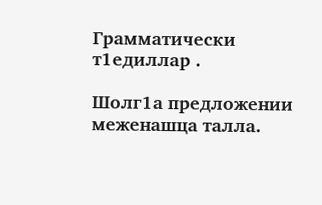Грамматически т1едиллар .

Шолг1а предложении меженашца талла.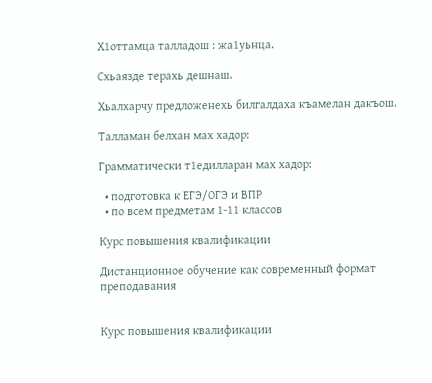Х1оттамца талладош : жа1уьнца.

Схьаязде терахь дешнаш.

Хьалхарчу предложенехь билгалдаха къамелан дакъош.

Талламан белхан мах хадор:

Грамматически т1едилларан мах хадор:

  • подготовка к ЕГЭ/ОГЭ и ВПР
  • по всем предметам 1-11 классов

Курс повышения квалификации

Дистанционное обучение как современный формат преподавания


Курс повышения квалификации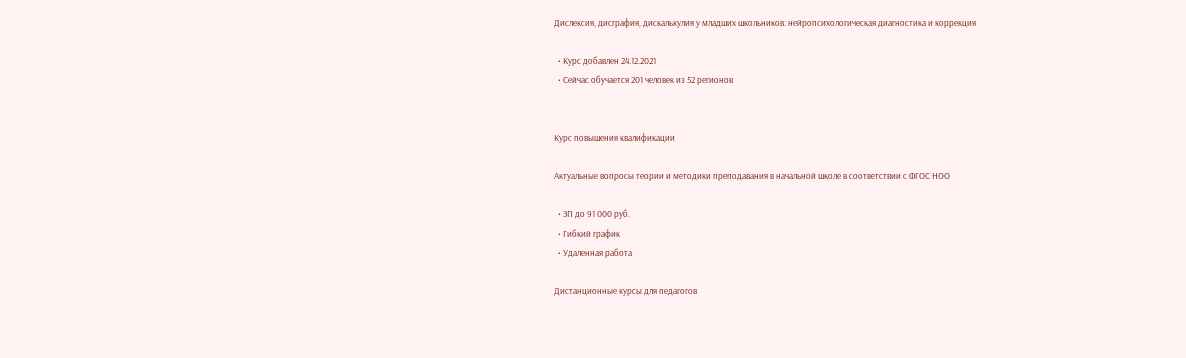Дислексия, дисграфия, дискалькулия у младших школьников: нейропсихологическая диагностика и коррекция

  • Курс добавлен 24.12.2021
  • Сейчас обучается 201 человек из 52 регионов


Курс повышения квалификации

Актуальные вопросы теории и методики преподавания в начальной школе в соответствии с ФГОС НОО

  • ЗП до 91 000 руб.
  • Гибкий график
  • Удаленная работа

Дистанционные курсы для педагогов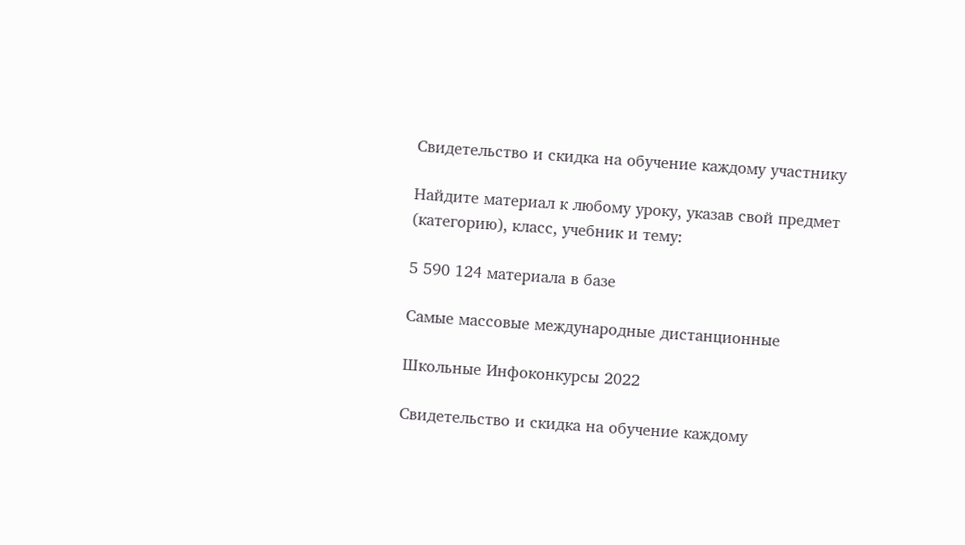Свидетельство и скидка на обучение каждому участнику

Найдите материал к любому уроку, указав свой предмет (категорию), класс, учебник и тему:

5 590 124 материала в базе

Самые массовые международные дистанционные

Школьные Инфоконкурсы 2022

Свидетельство и скидка на обучение каждому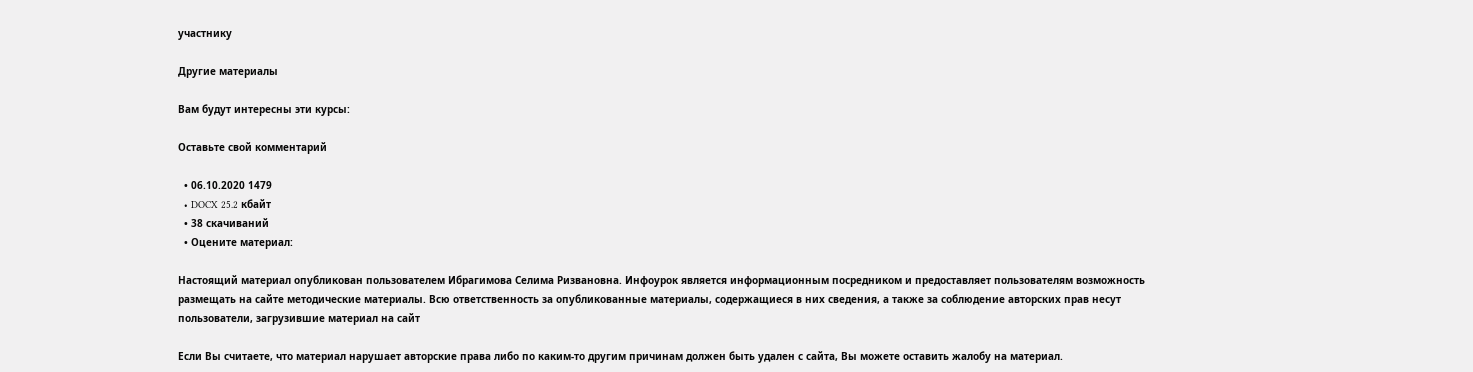участнику

Другие материалы

Вам будут интересны эти курсы:

Оставьте свой комментарий

  • 06.10.2020 1479
  • DOCX 25.2 кбайт
  • 38 скачиваний
  • Оцените материал:

Настоящий материал опубликован пользователем Ибрагимова Селима Ризвановна. Инфоурок является информационным посредником и предоставляет пользователям возможность размещать на сайте методические материалы. Всю ответственность за опубликованные материалы, содержащиеся в них сведения, а также за соблюдение авторских прав несут пользователи, загрузившие материал на сайт

Если Вы считаете, что материал нарушает авторские права либо по каким-то другим причинам должен быть удален с сайта, Вы можете оставить жалобу на материал.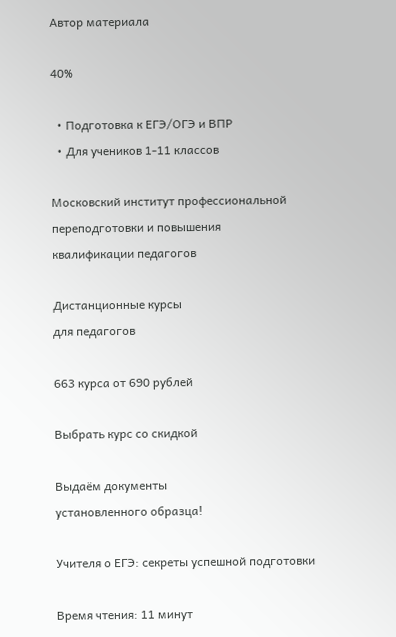Автор материала

40%

  • Подготовка к ЕГЭ/ОГЭ и ВПР
  • Для учеников 1-11 классов

Московский институт профессиональной
переподготовки и повышения
квалификации педагогов

Дистанционные курсы
для педагогов

663 курса от 690 рублей

Выбрать курс со скидкой

Выдаём документы
установленного образца!

Учителя о ЕГЭ: секреты успешной подготовки

Время чтения: 11 минут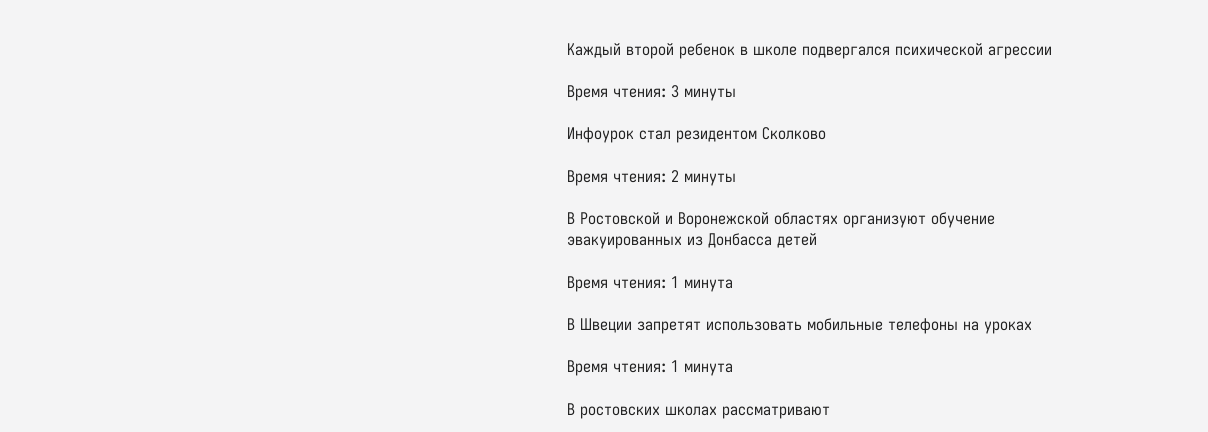Каждый второй ребенок в школе подвергался психической агрессии

Время чтения: 3 минуты

Инфоурок стал резидентом Сколково

Время чтения: 2 минуты

В Ростовской и Воронежской областях организуют обучение эвакуированных из Донбасса детей

Время чтения: 1 минута

В Швеции запретят использовать мобильные телефоны на уроках

Время чтения: 1 минута

В ростовских школах рассматривают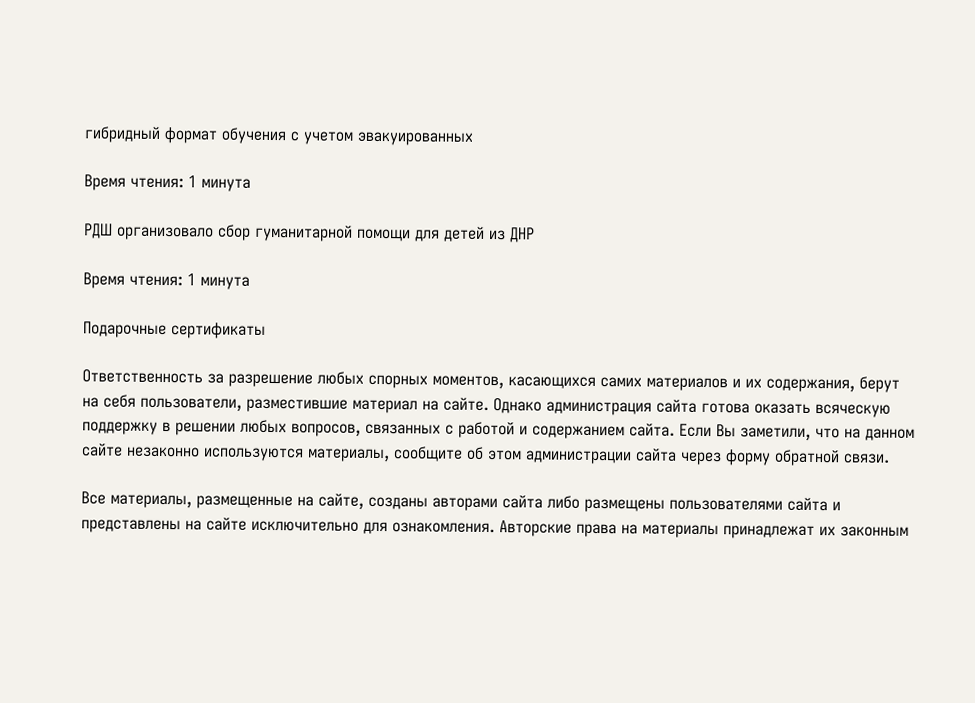гибридный формат обучения с учетом эвакуированных

Время чтения: 1 минута

РДШ организовало сбор гуманитарной помощи для детей из ДНР

Время чтения: 1 минута

Подарочные сертификаты

Ответственность за разрешение любых спорных моментов, касающихся самих материалов и их содержания, берут на себя пользователи, разместившие материал на сайте. Однако администрация сайта готова оказать всяческую поддержку в решении любых вопросов, связанных с работой и содержанием сайта. Если Вы заметили, что на данном сайте незаконно используются материалы, сообщите об этом администрации сайта через форму обратной связи.

Все материалы, размещенные на сайте, созданы авторами сайта либо размещены пользователями сайта и представлены на сайте исключительно для ознакомления. Авторские права на материалы принадлежат их законным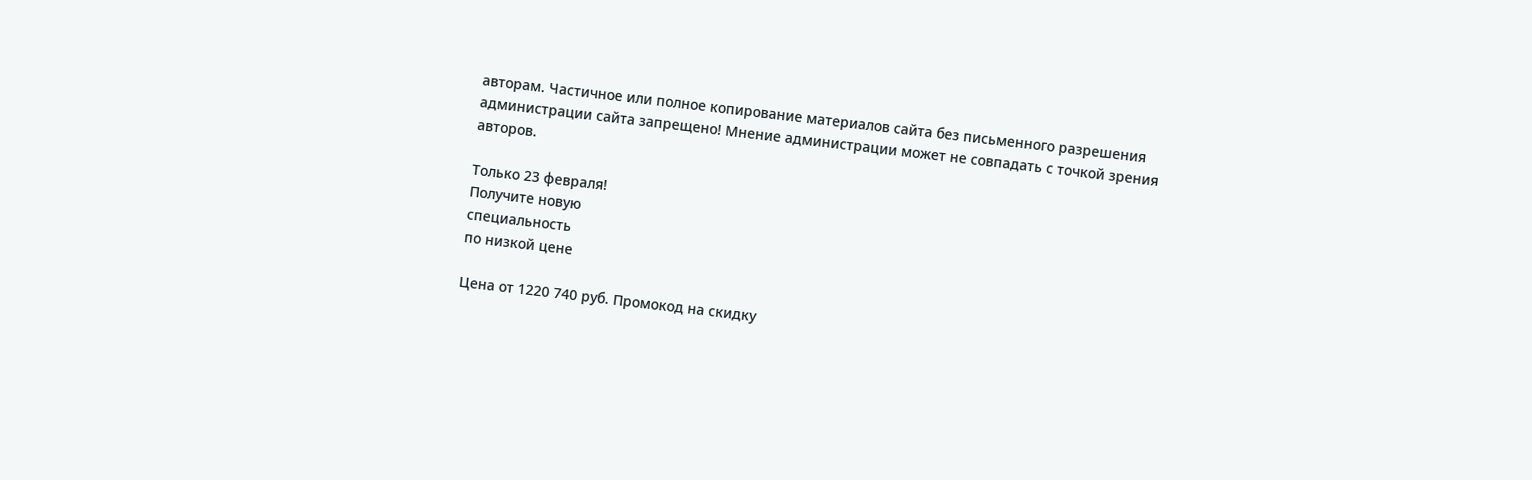авторам. Частичное или полное копирование материалов сайта без письменного разрешения администрации сайта запрещено! Мнение администрации может не совпадать с точкой зрения авторов.

Только 23 февраля!
Получите новую
специальность
по низкой цене

Цена от 1220 740 руб. Промокод на скидку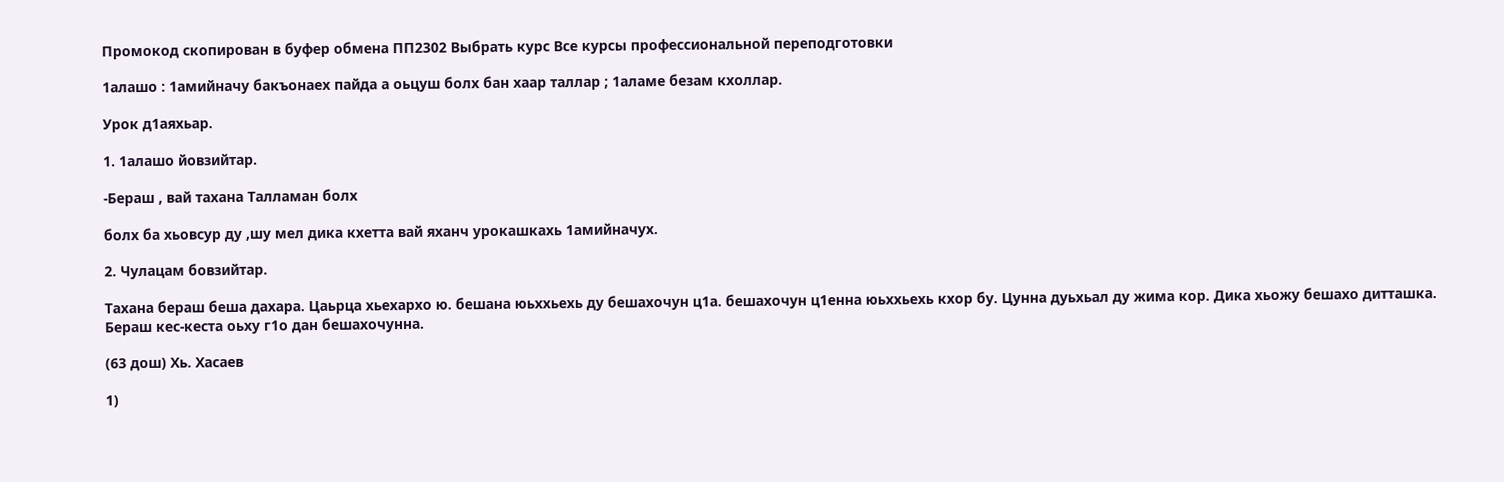Промокод скопирован в буфер обмена ПП2302 Выбрать курс Все курсы профессиональной переподготовки

1алашо : 1амийначу бакъонаех пайда а оьцуш болх бан хаар таллар ; 1аламе безам кхоллар.

Урок д1аяхьар.

1. 1алашо йовзийтар.

-Бераш , вай тахана Талламан болх

болх ба хьовсур ду ,шу мел дика кхетта вай яханч урокашкахь 1амийначух.

2. Чулацам бовзийтар.

Тахана бераш беша дахара. Цаьрца хьехархо ю. бешана юьххьехь ду бешахочун ц1а. бешахочун ц1енна юьххьехь кхор бу. Цунна дуьхьал ду жима кор. Дика хьожу бешахо дитташка. Бераш кес-кеста оьху г1о дан бешахочунна.

(63 дош) Хь. Хасаев

1)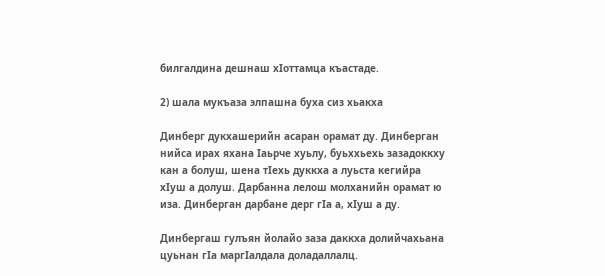билгалдина дешнаш хIоттамца къастаде.

2) шала мукъаза элпашна буха сиз хьакха

Динберг дукхашерийн асаран орамат ду. Динберган нийса ирах яхана Iаьрче хуьлу, буьххьехь зазадоккху кан а болуш, шена тIехь дуккха а луьста кегийра хIуш а долуш. Дарбанна лелош молханийн орамат ю иза. Динберган дарбане дерг гIа а, хIуш а ду.

Динбергаш гулъян йолайо заза даккха долийчахьана цуьнан гIа маргIалдала доладаллалц.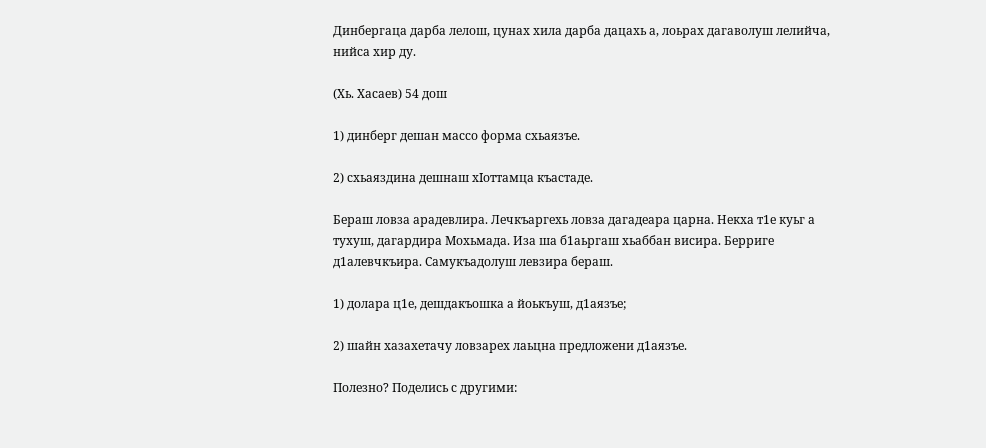Динбергаца дарба лелош, цунах хила дарба дацахь а, лоьрах дагаволуш лелийча, нийса хир ду.

(Хь. Хасаев) 54 дош

1) динберг дешан массо форма схьаязъе.

2) схьаяздина дешнаш хIоттамца къастаде.

Бераш ловза арадевлира. Лечкъаргехь ловза дагадеара царна. Некха т1е куьг а тухуш, дагардира Мохьмада. Иза ша б1аьргаш хьаббан висира. Берриге д1алевчкъира. Самукъадолуш левзира бераш.

1) долара ц1е, дешдакъошка а йоькъуш, д1аязъе;

2) шайн хазахетачу ловзарех лаьцна предложени д1аязъе.

Полезно? Поделись с другими: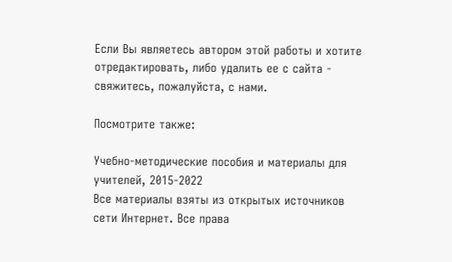Если Вы являетесь автором этой работы и хотите отредактировать, либо удалить ее с сайта - свяжитесь, пожалуйста, с нами.

Посмотрите также:

Учебно-методические пособия и материалы для учителей, 2015-2022
Все материалы взяты из открытых источников сети Интернет. Все права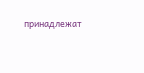принадлежат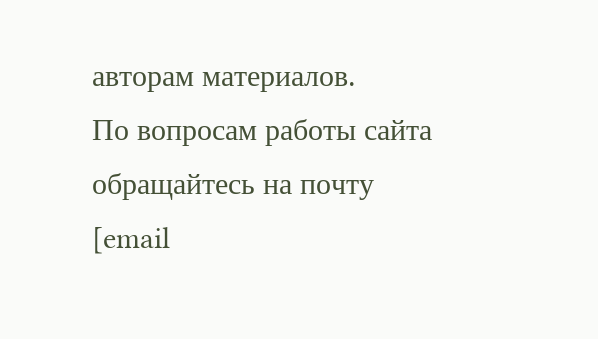авторам материалов.
По вопросам работы сайта обращайтесь на почту [email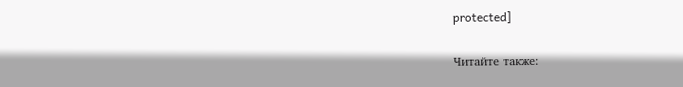protected]

Читайте также: